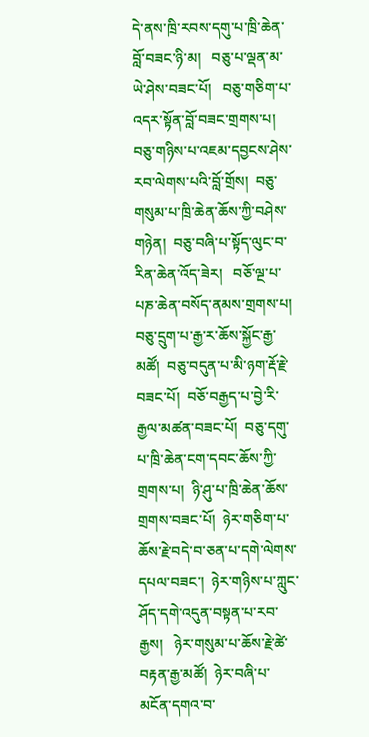དེ་ནས་ཁྲི་རབས་དགུ་པ་ཁྲི་ཆེན་བློ་བཟང་ཉི་མ།   བཅུ་པ་ལྡན་མ་ཡེ་ཤེས་བཟང་པོ།   བཅུ་གཅིག་པ་འདར་སྟོན་བློ་བཟང་གྲགས་པ།  བཅུ་གཉིས་པ་འཇམ་དབྱངས་ཤེས་རབ་ལེགས་པའི་བློ་གྲོས།  བཅུ་གསུམ་པ་ཁྲི་ཆེན་ཆོས་ཀྱི་བཤེས་གཉེན།  བཅུ་བཞི་པ་སྟོད་ལུང་བ་རིན་ཆེན་འོད་ཟེར།   བཅོ་ལྔ་པ་པཎ་ཆེན་བསོད་ནམས་གྲགས་པ།   བཅུ་དྲུག་པ་རྒྱ་ར་ཆོས་སྐྱོང་རྒྱ་མཚོ།  བཅུ་བདུན་པ་མི་ཉག་རྡོ་རྗེ་བཟང་པོ།  བཅོ་བརྒྱད་པ་བྱེ་རི་རྒྱལ་མཚན་བཟང་པོ།  བཅུ་དགུ་པ་ཁྲི་ཆེན་ངག་དབང་ཆོས་ཀྱི་གྲགས་པ།  ཉི་ཤུ་པ་ཁྲི་ཆེན་ཆོས་གྲགས་བཟང་པོ།  ཉེར་གཅིག་པ་ཆོས་རྗེ་བདེ་བ་ཅན་པ་དགེ་ལེགས་དཔལ་བཟང་།  ཉེར་གཉིས་པ་ཀླུང་ཤོད་དགེ་འདུན་བསྟན་པ་རབ་རྒྱས།   ཉེར་གསུམ་པ་ཆོས་རྗེ་ཚེ་བརྟན་རྒྱ་མཚོ།  ཉེར་བཞི་པ་མངོན་དགའ་བ་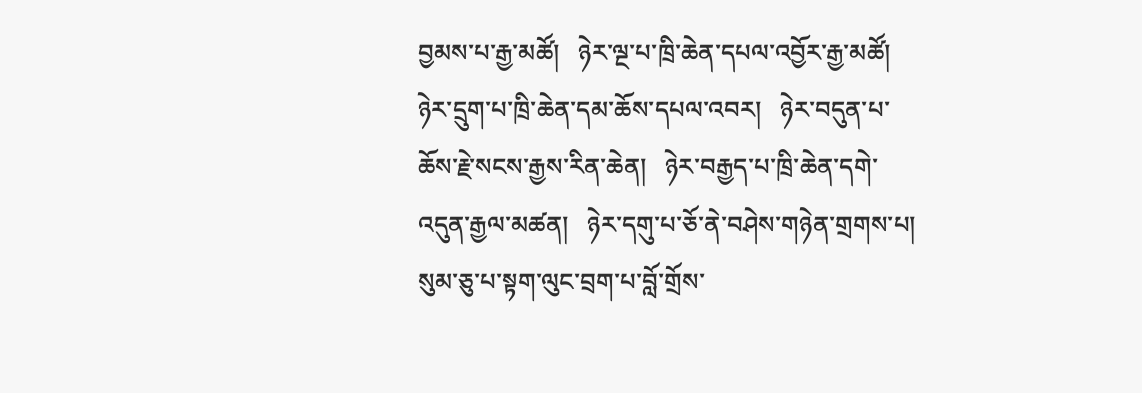བྱམས་པ་རྒྱ་མཚོ།   ཉེར་ལྔ་པ་ཁྲི་ཆེན་དཔལ་འབྱོར་རྒྱ་མཚོ།  ཉེར་དྲུག་པ་ཁྲི་ཆེན་དམ་ཆོས་དཔལ་འབར།   ཉེར་བདུན་པ་ཆོས་རྗེ་སངས་རྒྱས་རིན་ཆེན།   ཉེར་བརྒྱད་པ་ཁྲི་ཆེན་དགེ་འདུན་རྒྱལ་མཚན།   ཉེར་དགུ་པ་ཅོ་ནེ་བཤེས་གཉེན་གྲགས་པ།    སུམ་ཅུ་པ་སྟག་ལུང་བྲག་པ་བློ་གྲོས་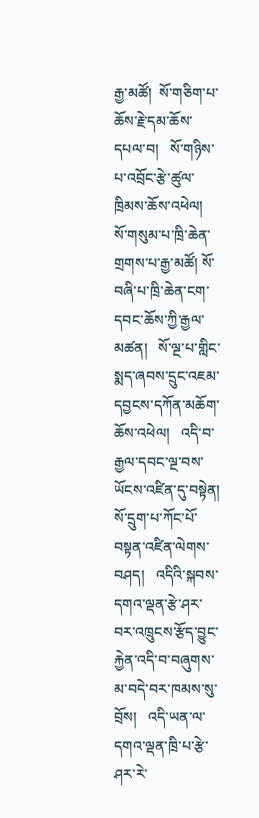རྒྱ་མཚོ།  སོ་གཅིག་པ་ཆོས་རྗེ་དམ་ཆོས་དཔལ་བ།   སོ་གཉིས་པ་འབྲོང་རྩེ་ཚུལ་ཁྲིམས་ཆོས་འཕེལ།  སོ་གསུམ་པ་ཁྲི་ཆེན་གྲགས་པ་རྒྱ་མཚོ། སོ་བཞི་པ་ཁྲི་ཆེན་ངག་དབང་ཆོས་ཀྱི་རྒྱལ་མཚན།   སོ་ལྔ་པ་གླིང་སྨད་ཞབས་དྲུང་འཇམ་དབྱངས་དཀོན་མཆོག་ཆོས་འཕེལ།   འདི་བ་རྒྱལ་དབང་ལྔ་བས་ཡོངས་འཛིན་དུ་བསྟེན།   སོ་དྲུག་པ་ཀོང་པོ་བསྟན་འཛིན་ལེགས་བཤད།   འདིའི་སྐབས་དགའ་ལྡན་རྩེ་ཤར་བར་འཁྲུངས་རྩོད་བྱུང་རྐྱེན་འདི་བ་བཞུགས་མ་བདེ་བར་ཁམས་སུ་བྲོས།   འདི་ཡན་ལ་དགའ་ལྡན་ཁྲི་པ་རྩེ་ཤར་རེ་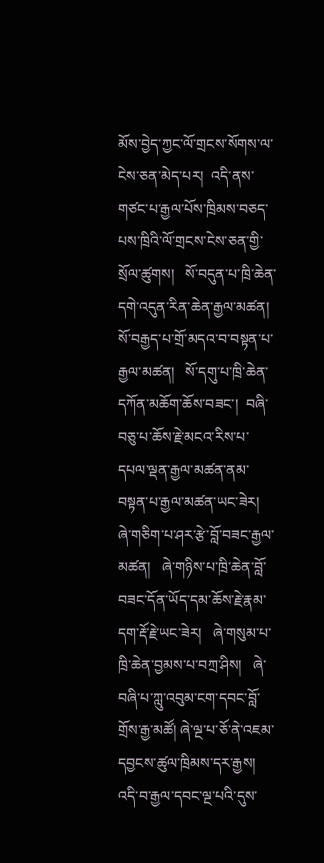མོས་བྱེད་ཀྱང་ལོ་གྲངས་སོགས་ལ་ངེས་ཅན་མེད་པར།  འདི་ནས་གཙང་པ་རྒྱལ་པོས་ཁྲིམས་བཅད་པས་ཁྲིའི་ལོ་གྲངས་ངེས་ཅན་གྱི་སྲོལ་ཚུགས།   སོ་བདུན་པ་ཁྲི་ཆེན་དགེ་འདུན་རིན་ཆེན་རྒྱལ་མཚན།    སོ་བརྒྱད་པ་གྲོ་མདའ་བ་བསྟན་པ་རྒྱལ་མཚན།   སོ་དགུ་པ་ཁྲི་ཆེན་དཀོན་མཆོག་ཆོས་བཟང་།  བཞི་བཅུ་པ་ཆོས་རྗེ་མངའ་རིས་པ་དཔལ་ལྡན་རྒྱལ་མཚན་ནམ་བསྟན་པ་རྒྱལ་མཚན་ཡང་ཟེར།   ཞེ་གཅིག་པ་ཤར་རྩེ་བློ་བཟང་རྒྱལ་མཚན།   ཞེ་གཉིས་པ་ཁྲི་ཆེན་བློ་བཟང་དོན་ཡོད་དམ་ཆོས་རྗེ་རྣམ་དག་རྡོ་རྗེ་ཡང་ཟེར།   ཞེ་གསུམ་པ་ཁྲི་ཆེན་བྱམས་པ་བཀྲ་ཤིས།   ཞེ་བཞི་པ་ཀླུ་འབུམ་ངག་དབང་བློ་གྲོས་རྒྱ་མཚོ། ཞེ་ལྔ་པ་ཅོ་ནེ་འཇམ་དབྱངས་ཚུལ་ཁྲིམས་དར་རྒྱས།   འདི་བ་རྒྱལ་དབང་ལྔ་པའི་དུས་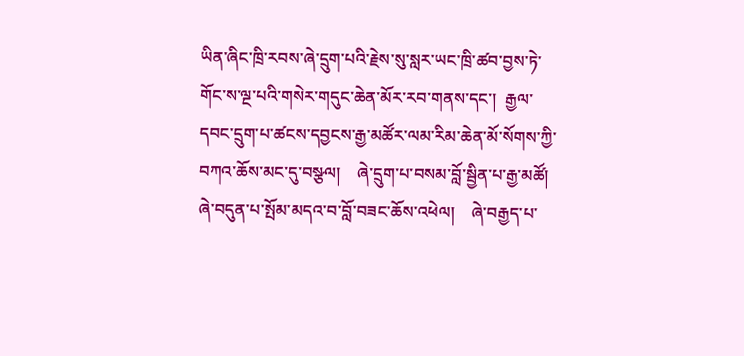ཡིན་ཞིང་ཁྲི་རབས་ཞེ་དྲུག་པའི་རྗེས་སུ་སླར་ཡང་ཁྲི་ཚབ་བྱས་ཏེ་གོང་ས་ལྔ་པའི་གསེར་གདུང་ཆེན་མོར་རབ་གནས་དང་།  རྒྱལ་དབང་དྲུག་པ་ཚངས་དབྱངས་རྒྱ་མཚོར་ལམ་རིམ་ཆེན་མོ་སོགས་ཀྱི་བཀའ་ཆོས་མང་དུ་བསྩལ།    ཞེ་དྲུག་པ་བསམ་བློ་སྦྱིན་པ་རྒྱ་མཚོ།    ཞེ་བདུན་པ་སྤོམ་མདའ་བ་བློ་བཟང་ཆོས་འཕེལ།    ཞེ་བརྒྱད་པ་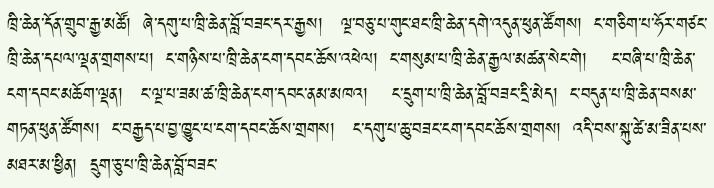ཁྲི་ཆེན་དོན་གྲུབ་རྒྱ་མཚོ།  ཞེ་དགུ་པ་ཁྲི་ཆེན་བློ་བཟང་དར་རྒྱས།   ལྔ་བཅུ་པ་གུང་ཐང་ཁྲི་ཆེན་དགེ་འདུན་ཕུན་ཚོགས།  ང་གཅིག་པ་ཧོར་གཙང་ཁྲི་ཆེན་དཔལ་ལྡན་གྲགས་པ།  ང་གཉིས་པ་ཁྲི་ཆེན་ངག་དབང་ཆོས་འཕེལ།  ང་གསུམ་པ་ཁྲི་ཆེན་རྒྱལ་མཚན་སེང་གེ།    ང་བཞི་པ་ཁྲི་ཆེན་ངག་དབང་མཆོག་ལྡན།   ང་ལྔ་པ་ཟམ་ཚ་ཁྲི་ཆེན་ངག་དབང་ནམ་མཁའ།    ང་དྲུག་པ་ཁྲི་ཆེན་བློ་བཟང་དྲི་མེད།  ང་བདུན་པ་ཁྲི་ཆེན་བསམ་གཏན་ཕུན་ཚོགས།  ང་བརྒྱད་པ་བྱ་ཁྱུང་པ་ངག་དབང་ཆོས་གྲགས།   ང་དགུ་པ་ཆུ་བཟང་ངག་དབང་ཆོས་གྲགས།  འདི་བས་སྐུ་ཚེ་མ་ཟིན་པས་མཐར་མ་ཕྱིན།  དྲུག་ཅུ་པ་ཁྲི་ཆེན་བློ་བཟང་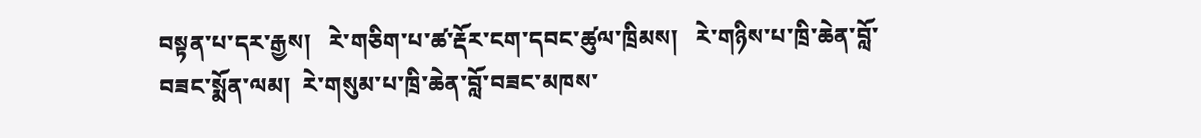བསྟན་པ་དར་རྒྱས།   རེ་གཅིག་པ་ཚ་རྡོར་ངག་དབང་ཚུལ་ཁྲིམས།   རེ་གཉིས་པ་ཁྲི་ཆེན་བློ་བཟང་སྨོན་ལམ།  རེ་གསུམ་པ་ཁྲི་ཆེན་བློ་བཟང་མཁས་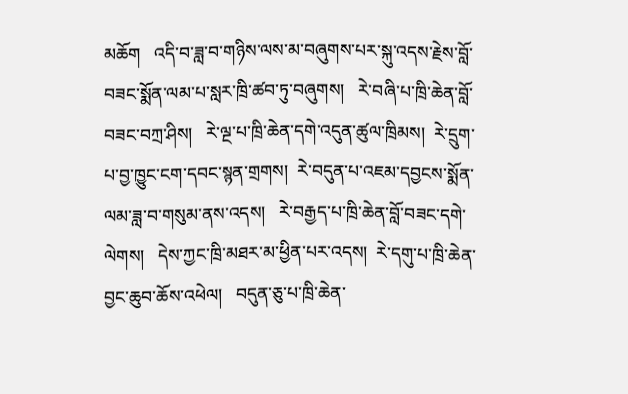མཆོག   འདི་བ་ཟླ་བ་གཉིས་ལས་མ་བཞུགས་པར་སྐུ་འདས་རྗེས་བློ་བཟང་སྨོན་ལམ་པ་སླར་ཁྲི་ཚབ་ཏུ་བཞུགས།   རེ་བཞི་པ་ཁྲི་ཆེན་བློ་བཟང་བཀྲ་ཤིས།   རེ་ལྔ་པ་ཁྲི་ཆེན་དགེ་འདུན་ཚུལ་ཁྲིམས།  རེ་དྲུག་པ་བྱ་ཁྱུང་ངག་དབང་སྙན་གྲགས།  རེ་བདུན་པ་འཇམ་དབྱངས་སྨོན་ལམ་ཟླ་བ་གསུམ་ནས་འདས།   རེ་བརྒྱད་པ་ཁྲི་ཆེན་བློ་བཟང་དགེ་ལེགས།   དེས་ཀྱང་ཁྲི་མཐར་མ་ཕྱིན་པར་འདས།  རེ་དགུ་པ་ཁྲི་ཆེན་བྱང་ཆུབ་ཆོས་འཕེལ།   བདུན་ཅུ་པ་ཁྲི་ཆེན་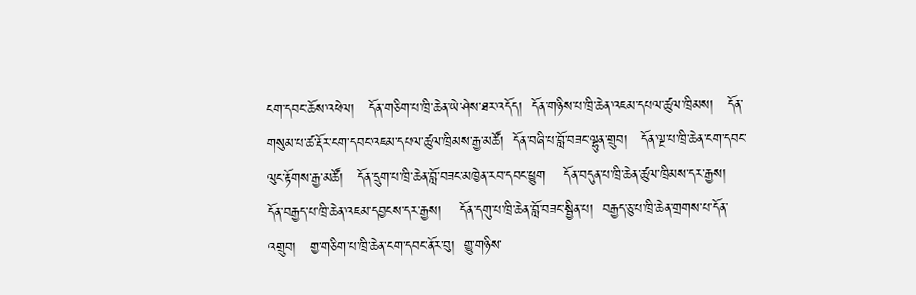ངག་དབང་ཆོས་འཕེལ།   དོན་གཅིག་པ་ཁྲི་ཆེན་ཡེ་ཤེས་ཐར་འདོད།  དོན་གཉིས་པ་ཁྲི་ཆེན་འཇམ་དཔལ་ཚུལ་ཁྲིམས།   དོན་གསུམ་པ་ཚ་རྡོར་ངག་དབང་འཇམ་དཔལ་ཚུལ་ཁྲིམས་རྒྱ་མཚོ།  དོན་བཞི་པ་བློ་བཟང་ལྷུན་གྲུབ།   དོན་ལྔ་པ་ཁྲི་ཆེན་ངག་དབང་ལུང་རྟོགས་རྒྱ་མཚོ།   དོན་དྲུག་པ་ཁྲི་ཆེན་བློ་བཟང་མཁྱེན་རབ་དབང་ཕྱུག    དོན་བདུན་པ་ཁྲི་ཆེན་ཚུལ་ཁྲིམས་དར་རྒྱས།    དོན་བརྒྱད་པ་ཁྲི་ཆེན་འཇམ་དབྱངས་དར་རྒྱས།    དོན་དགུ་པ་ཁྲི་ཆེན་བློ་བཟང་སྦྱིན་པ།  བརྒྱད་ཅུ་པ་ཁྲི་ཆེན་གྲགས་པ་དོན་འགྲུབ།   གྱ་གཅིག་པ་ཁྲི་ཆེན་ངག་དབང་ནོར་བུ།  གྱུ་གཉིས་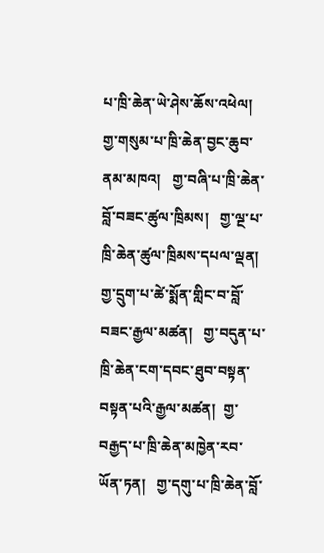པ་ཁྲི་ཆེན་ཡེ་ཤེས་ཆོས་འཕེལ།   གྱ་གསུམ་པ་ཁྲི་ཆེན་བྱང་ཆུབ་ནམ་མཁའ།   གྱ་བཞི་པ་ཁྲི་ཆེན་བློ་བཟང་ཚུལ་ཁྲིམས།   གྱ་ལྔ་པ་ཁྲི་ཆེན་ཚུལ་ཁྲིམས་དཔལ་ལྡན།  གྱ་དྲུག་པ་ཚེ་སྨོན་གླིང་བ་བློ་བཟང་རྒྱལ་མཚན།   གྱ་བདུན་པ་ཁྲི་ཆེན་ངག་དབང་ཐུབ་བསྟན་བསྟན་པའི་རྒྱལ་མཚན།  གྱ་བརྒྱད་པ་ཁྲི་ཆེན་མཁྱེན་རབ་ཡོན་ཏན།   གྱ་དགུ་པ་ཁྲི་ཆེན་བློ་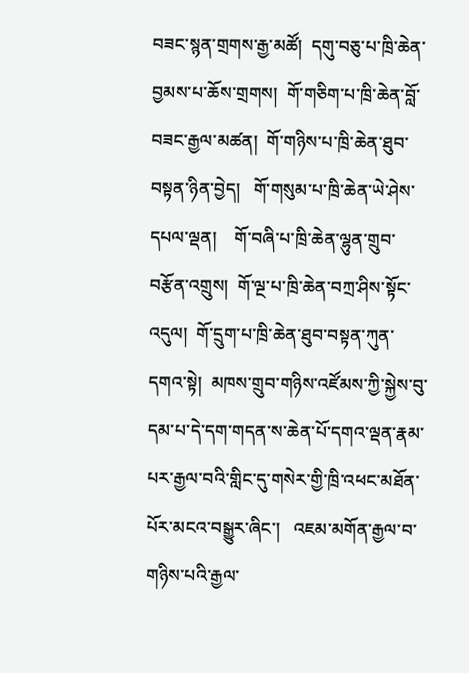བཟང་སྙན་གྲགས་རྒྱ་མཚོ།  དགུ་བཅུ་པ་ཁྲི་ཆེན་བྱམས་པ་ཆོས་གྲགས།  གོ་གཅིག་པ་ཁྲི་ཆེན་བློ་བཟང་རྒྱལ་མཚན།  གོ་གཉིས་པ་ཁྲི་ཆེན་ཐུབ་བསྟན་ཉིན་བྱེད།   གོ་གསུམ་པ་ཁྲི་ཆེན་ཡེ་ཤེས་དཔལ་ལྡན།    གོ་བཞི་པ་ཁྲི་ཆེན་ལྷུན་གྲུབ་བརྩོན་འགྲུས།  གོ་ལྔ་པ་ཁྲི་ཆེན་བཀྲ་ཤིས་སྟོང་འདུལ།  གོ་དྲུག་པ་ཁྲི་ཆེན་ཐུབ་བསྟན་ཀུན་དགའ་སྟེ།  མཁས་གྲུབ་གཉིས་འཛོམས་ཀྱི་སྐྱེས་བུ་དམ་པ་དེ་དག་གདན་ས་ཆེན་པོ་དགའ་ལྡན་རྣམ་པར་རྒྱལ་བའི་གླིང་དུ་གསེར་གྱི་ཁྲི་འཕང་མཐོན་པོར་མངའ་བསྒྱུར་ཞིང་།   འཇམ་མགོན་རྒྱལ་བ་གཉིས་པའི་རྒྱལ་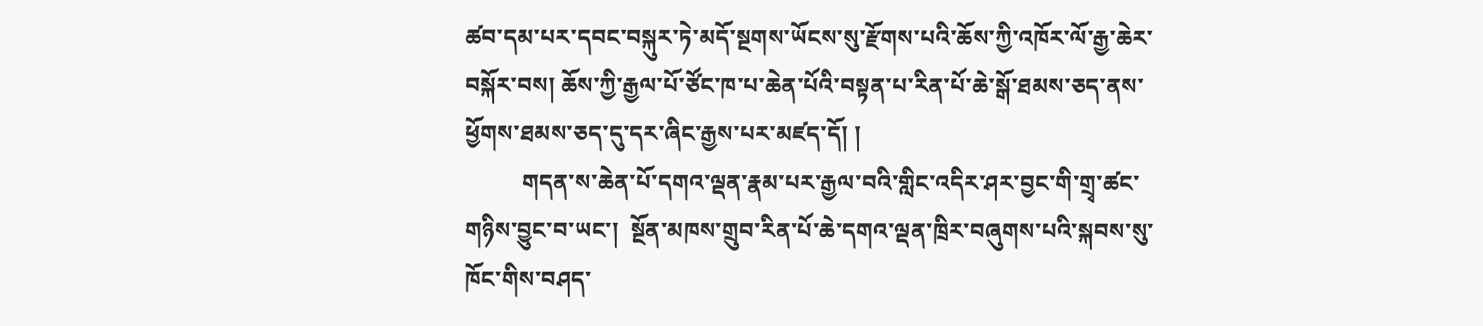ཚབ་དམ་པར་དབང་བསྐུར་ཏེ་མདོ་སྔགས་ཡོངས་སུ་རྫོགས་པའི་ཆོས་ཀྱི་འཁོར་ལོ་རྒྱ་ཆེར་བསྐོར་བས། ཆོས་ཀྱི་རྒྱལ་པོ་ཙོང་ཁ་པ་ཆེན་པོའི་བསྟན་པ་རིན་པོ་ཆེ་སྒོ་ཐམས་ཅད་ནས་ཕྱོགས་ཐམས་ཅད་དུ་དར་ཞིང་རྒྱས་པར་མཛད་དོ། །
          གདན་ས་ཆེན་པོ་དགའ་ལྡན་རྣམ་པར་རྒྱལ་བའི་གླིང་འདིར་ཤར་བྱང་གི་གྲྭ་ཚང་གཉིས་བྱུང་བ་ཡང་།  སྔོན་མཁས་གྲུབ་རིན་པོ་ཆེ་དགའ་ལྡན་ཁྲིར་བཞུགས་པའི་སྐབས་སུ་ཁོང་གིས་བཤད་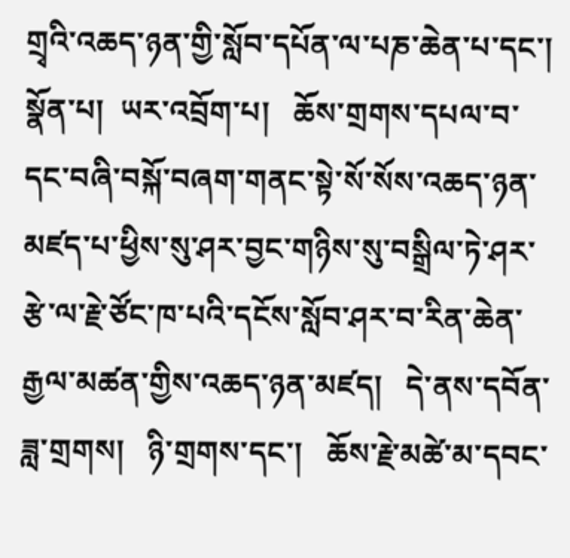གྲྭའི་འཆད་ཉན་གྱི་སློབ་དཔོན་ལ་པཎ་ཆེན་པ་དང་། སྣོན་པ།  ཡར་འབྲོག་པ།   ཆོས་གྲགས་དཔལ་བ་དང་བཞི་བསྐོ་བཞག་གནང་སྟེ་སོ་སོས་འཆད་ཉན་མཛད་པ་ཕྱིས་སུ་ཤར་བྱང་གཉིས་སུ་བསྒྲིལ་ཏེ་ཤར་རྩེ་ལ་རྗེ་ཙོང་ཁ་པའི་དངོས་སློབ་ཤར་བ་རིན་ཆེན་རྒྱལ་མཚན་གྱིས་འཆད་ཉན་མཛད།   དེ་ནས་དབོན་ཟླ་གྲགས།   ཉི་གྲགས་དང་།   ཆོས་རྗེ་མཚེ་མ་དབང་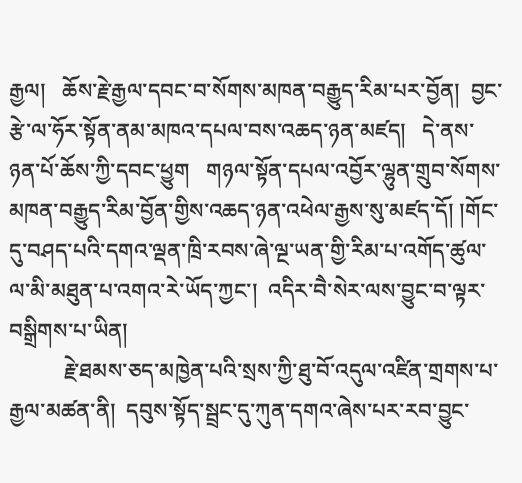རྒྱལ།   ཆོས་རྗེ་རྒྱལ་དབང་བ་སོགས་མཁན་བརྒྱུད་རིམ་པར་བྱོན།  བྱང་རྩེ་ལ་ཧོར་སྟོན་ནམ་མཁའ་དཔལ་བས་འཆད་ཉན་མཛད།   དེ་ནས་ཉན་པོ་ཆོས་ཀྱི་དབང་ཕྱུག   གཉལ་སྟོན་དཔལ་འབྱོར་ལྷུན་གྲུབ་སོགས་མཁན་བརྒྱུད་རིམ་བྱོན་གྱིས་འཆད་ཉན་འཕེལ་རྒྱས་སུ་མཛད་དོ། །གོང་དུ་བཤད་པའི་དགའ་ལྡན་ཁྲི་རབས་ཞེ་ལྔ་ཡན་གྱི་རིམ་པ་འགོད་ཚུལ་ལ་མི་མཐུན་པ་འགའ་རེ་ཡོད་ཀྱང་།  འདིར་བཻ་སེར་ལས་བྱུང་བ་ལྟར་བསྒྲིགས་པ་ཡིན།
          རྗེ་ཐམས་ཅད་མཁྱེན་པའི་སྲས་ཀྱི་ཐུ་བོ་འདུལ་འཛིན་གྲགས་པ་རྒྱལ་མཚན་ནི།  དབུས་སྟོད་སྦྲང་དུ་ཀུན་དགའ་ཞེས་པར་རབ་བྱུང་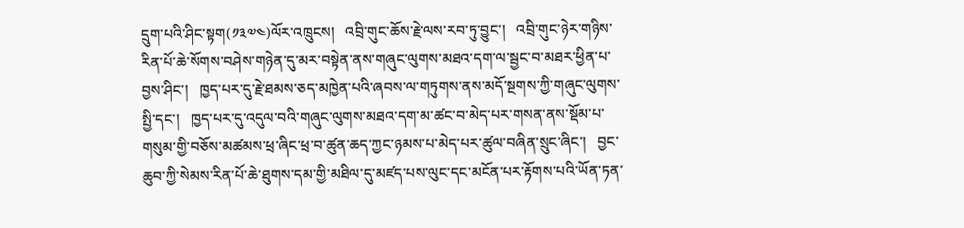དྲུག་པའི་ཤིང་སྟག(༡༣༧༤)ལོར་འཁྲུངས།   འབྲི་གུང་ཆོས་རྗེ་ལས་རབ་ཏུ་བྱུང་།   འབྲི་གུང་ཉེར་གཉིས་རིན་པོ་ཆེ་སོགས་བཤེས་གཉེན་དུ་མར་བསྟེན་ནས་གཞུང་ལུགས་མཐའ་དག་ལ་སྦྱང་བ་མཐར་ཕྱིན་པ་བྱས་ཤིང་།   ཁྱད་པར་དུ་རྗེ་ཐམས་ཅད་མཁྱེན་པའི་ཞབས་ལ་གཏུགས་ནས་མདོ་སྔགས་ཀྱི་གཞུང་ལུགས་སྤྱི་དང་།   ཁྱད་པར་དུ་འདུལ་བའི་གཞུང་ལུགས་མཐའ་དག་མ་ཚང་བ་མེད་པར་གསན་ནས་སྡོམ་པ་གསུམ་གྱི་བཅོས་མཚམས་ཕྲ་ཞིང་ཕྲ་བ་ཚུན་ཆད་ཀྱང་ཉམས་པ་མེད་པར་ཚུལ་བཞིན་སྲུང་ཞིང་།   བྱང་ཆུབ་ཀྱི་སེམས་རིན་པོ་ཆེ་ཐུགས་དམ་གྱི་མཐིལ་དུ་མཛད་པས་ལུང་དང་མངོན་པར་རྟོགས་པའི་ཡོན་ཏན་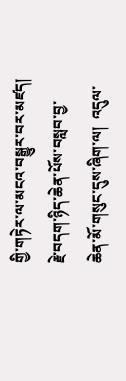གྱི་གཏེར་ལ་མངའ་བསྒྱུར་བར་མཛད།    རྗེ་བདག་ཉིད་ཆེན་པོས་བསླབ་བྱ་ཆེན་མོ་གསུང་དུས་ཞིག་ལ།  འདུལ་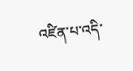འཛིན་པ་འདི་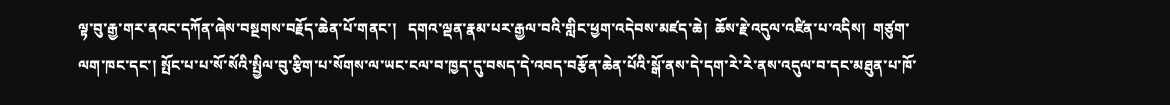ལྟ་བུ་རྒྱ་གར་ནའང་དཀོན་ཞེས་བསྔགས་བརྗོད་ཆེན་པོ་གནང་།   དགའ་ལྡན་རྣམ་པར་རྒྱལ་བའི་གླིང་ཕྱག་འདེབས་མཛད་ཆེ།  ཆོས་རྗེ་འདུལ་འཛིན་པ་འདིས།  གཙུག་ལག་ཁང་དང་། སྤོང་པ་པ་སོ་སོའི་སྤྱིལ་བུ་རྩིག་པ་སོགས་ལ་ཡང་ངལ་བ་ཁྱད་དུ་བསད་དེ་འབད་བརྩོན་ཆེན་པོའི་སྒོ་ནས་དེ་དག་རེ་རེ་ནས་འདུལ་བ་དང་མཐུན་པ་ཁོ་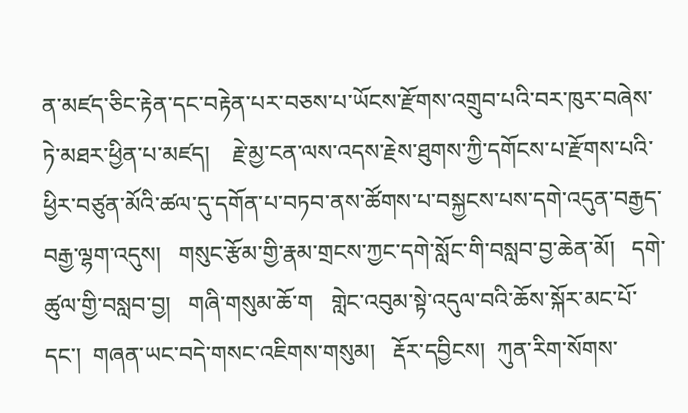ན་མཛད་ཅིང་རྟེན་དང་བརྟེན་པར་བཅས་པ་ཡོངས་རྫོགས་འགྲུབ་པའི་བར་ཁུར་བཞེས་ཏེ་མཐར་ཕྱིན་པ་མཛད།    རྗེ་མྱ་ངན་ལས་འདས་རྗེས་ཐུགས་ཀྱི་དགོངས་པ་རྫོགས་པའི་ཕྱིར་བཙུན་མོའི་ཚལ་དུ་དགོན་པ་བཏབ་ནས་ཚོགས་པ་བསྐྱངས་པས་དགེ་འདུན་བརྒྱད་བརྒྱ་ལྷག་འདུས།   གསུང་རྩོམ་གྱི་རྣམ་གྲངས་ཀྱང་དགེ་སློང་གི་བསླབ་བྱ་ཆེན་མོ།   དགེ་ཚུལ་གྱི་བསླབ་བྱ།   གཞི་གསུམ་ཆོ་ག   གླེང་འབུམ་སྟེ་འདུལ་བའི་ཆོས་སྐོར་མང་པོ་དང་།  གཞན་ཡང་བདེ་གསང་འཇིགས་གསུམ།   རྡོར་དབྱིངས།  ཀུན་རིག་སོགས་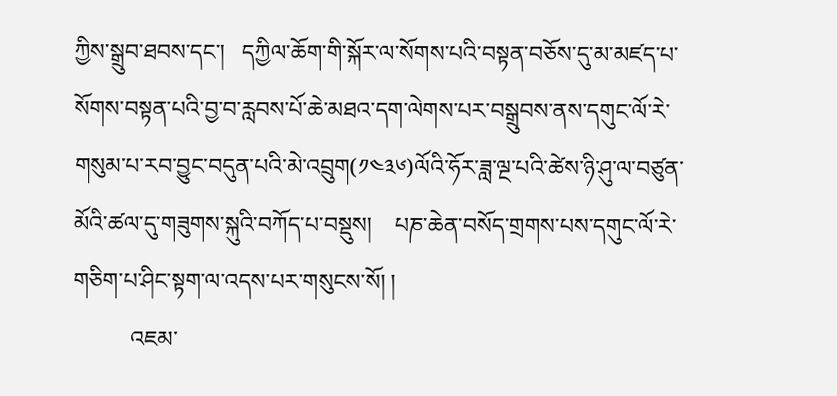ཀྱིས་སྒྲུབ་ཐབས་དང་།   དཀྱིལ་ཆོག་གི་སྐོར་ལ་སོགས་པའི་བསྟན་བཅོས་དུ་མ་མཛད་པ་སོགས་བསྟན་པའི་བྱ་བ་རླབས་པོ་ཆེ་མཐའ་དག་ལེགས་པར་བསྒྲུབས་ནས་དགུང་ལོ་རེ་གསུམ་པ་རབ་བྱུང་བདུན་པའི་མེ་འབྲུག(༡༤༣༦)ལོའི་ཧོར་ཟླ་ལྔ་པའི་ཚེས་ཉི་ཤུ་ལ་བཙུན་མོའི་ཚལ་དུ་གཟུགས་སྐུའི་བཀོད་པ་བསྡུས།    པཎ་ཆེན་བསོད་གྲགས་པས་དགུང་ལོ་རེ་གཅིག་པ་ཤིང་སྟག་ལ་འདས་པར་གསུངས་སོ། །
          འཇམ་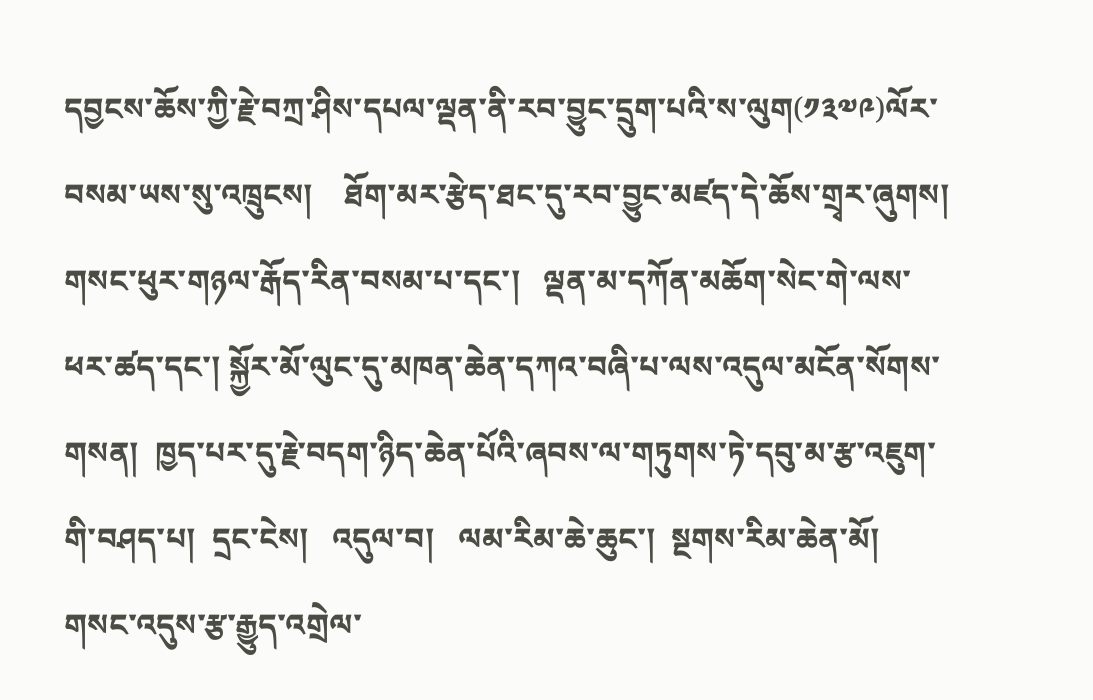དབྱངས་ཆོས་ཀྱི་རྗེ་བཀྲ་ཤིས་དཔལ་ལྡན་ནི་རབ་བྱུང་དྲུག་པའི་ས་ལུག(༡༣༧༩)ལོར་བསམ་ཡས་སུ་འཁྲུངས།    ཐོག་མར་རྩེད་ཐང་དུ་རབ་བྱུང་མཛད་དེ་ཆོས་གྲྭར་ཞུགས།   གསང་ཕུར་གཉལ་རྒོད་རིན་བསམ་པ་དང་།   ལྡན་མ་དཀོན་མཆོག་སེང་གེ་ལས་ཕར་ཚད་དང་། སྐྱོར་མོ་ལུང་དུ་མཁན་ཆེན་དཀའ་བཞི་པ་ལས་འདུལ་མངོན་སོགས་གསན།  ཁྱད་པར་དུ་རྗེ་བདག་ཉིད་ཆེན་པོའི་ཞབས་ལ་གཏུགས་ཏེ་དབུ་མ་རྩ་འཇུག་གི་བཤད་པ།  དྲང་ངེས།   འདུལ་བ།   ལམ་རིམ་ཆེ་ཆུང་།  སྔགས་རིམ་ཆེན་མོ།  གསང་འདུས་རྩ་རྒྱུད་འགྲེལ་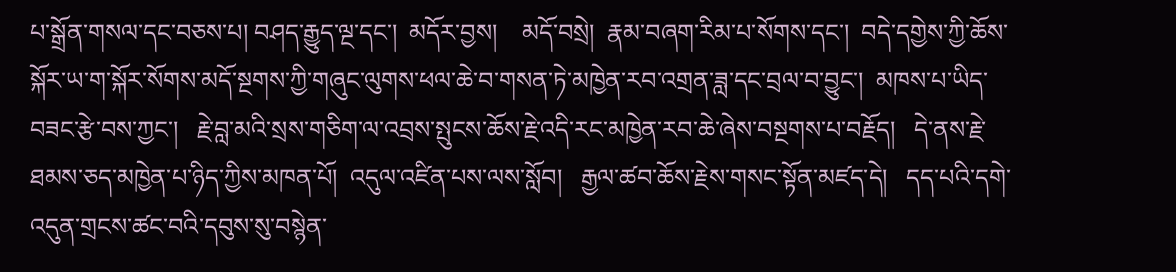པ་སྒྲོན་གསལ་དང་བཅས་པ། བཤད་རྒྱུད་ལྔ་དང་།  མདོར་བྱས།    མདོ་བསྲེ།  རྣམ་བཞག་རིམ་པ་སོགས་དང་།  བདེ་དགྱེས་ཀྱི་ཆོས་སྐོར་ཡ་ག་སྐོར་སོགས་མདོ་སྔགས་ཀྱི་གཞུང་ལུགས་ཕལ་ཆེ་བ་གསན་ཏེ་མཁྱེན་རབ་འགྲན་ཟླ་དང་བྲལ་བ་བྱུང་།  མཁས་པ་ཡིད་བཟང་རྩེ་བས་ཀྱང་།   རྗེ་བླ་མའི་སྲས་གཅིག་ལ་འབྲས་སྤུངས་ཆོས་རྗེ་འདི་རང་མཁྱེན་རབ་ཆེ་ཞེས་བསྔགས་པ་བརྗོད།   དེ་ནས་རྗེ་ཐམས་ཅད་མཁྱེན་པ་ཉིད་ཀྱིས་མཁན་པོ།  འདུལ་འཛིན་པས་ལས་སློབ།   རྒྱལ་ཚབ་ཆོས་རྗེས་གསང་སྟོན་མཛད་དེ།   དད་པའི་དགེ་འདུན་གྲངས་ཚང་བའི་དབུས་སུ་བསྙེན་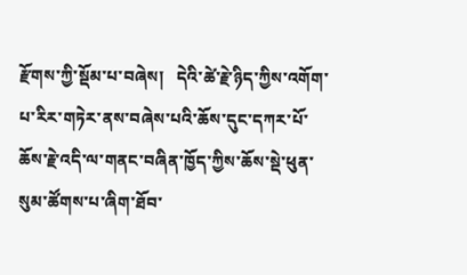རྫོགས་ཀྱི་སྡོམ་པ་བཞེས།   དེའི་ཚེ་རྗེ་ཉིད་ཀྱིས་འགོག་པ་རིར་གཏེར་ནས་བཞེས་པའི་ཆོས་དུང་དཀར་པོ་ཆོས་རྗེ་འདི་ལ་གནང་བཞིན་ཁྱོད་ཀྱིས་ཆོས་སྡེ་ཕུན་སུམ་ཚོགས་པ་ཞིག་ཐོབ་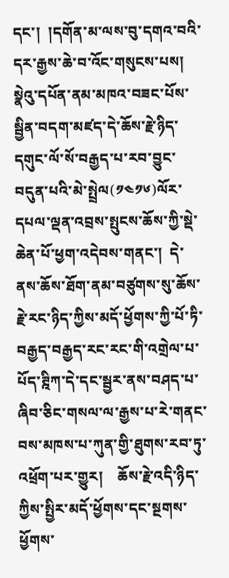དང་།  །དགོན་མ་ལས་བུ་དགའ་བའི་དར་རྒྱས་ཆེ་བ་འོང་གསུངས་པས།  སྣེའུ་དཔོན་ནམ་མཁའ་བཟང་པོས་སྦྱིན་བདག་མཛད་དེ་ཆོས་རྗེ་ཉིད་དགུང་ལོ་སོ་བརྒྱད་པ་རབ་བྱུང་བདུན་པའི་མེ་སྤྲེལ(༡༤༡༦)ལོར་དཔལ་ལྡན་འབྲས་སྤུངས་ཆོས་ཀྱི་སྡེ་ཆེན་པོ་ཕྱག་འདེབས་གནང་།  དེ་ནས་ཆོས་ཐོག་ནམ་བཙུགས་སུ་ཆོས་རྗེ་རང་ཉིད་ཀྱིས་མདོ་ཕྱོགས་ཀྱི་པོ་ཏི་བརྒྱད་བརྒྱད་རང་རང་གི་འགྲེལ་པ་པོད་ཊྰིཀ་དེ་དང་སྦྱར་ནས་བཤད་པ་ཞིབ་ཅིང་གསལ་ལ་རྒྱས་པ་རེ་གནང་བས་མཁས་པ་ཀུན་གྱི་ཐུགས་རབ་ཏུ་འཕྲོག་པར་གྱུར།    ཆོས་རྗེ་འདི་ཉིད་ཀྱིས་སྤྱིར་མདོ་ཕྱོགས་དང་སྔགས་ཕྱོགས་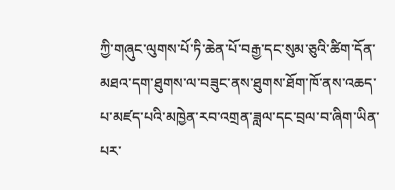ཀྱི་གཞུང་ལུགས་པོ་ཏི་ཆེན་པོ་བརྒྱ་དང་སུམ་ཅུའི་ཚིག་དོན་མཐའ་དག་ཐུགས་ལ་བཟུང་ནས་ཐུགས་ཐོག་ཁོ་ནས་འཆད་པ་མཛད་པའི་མཁྱེན་རབ་འགྲན་ཟླལ་དང་བྲལ་བ་ཞིག་ཡིན་པར་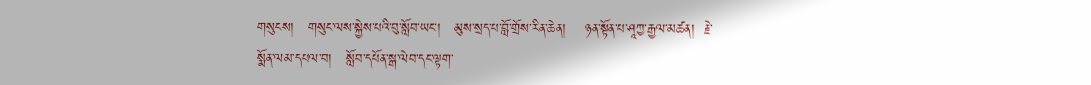གསུངས།   གསུང་ལས་སྐྱེས་པའི་བུ་སློབ་ཡང་།   མུས་སྲད་པ་བློ་གྲོས་རིན་ཆེན།    ཉན་སྟོན་པ་ཤཱཀྱ་རྒྱལ་མཚན།  རྗེ་སྨོན་ལམ་དཔལ་བ།   སློབ་དཔོན་སྒ་ལེབ་དང་ལྟག་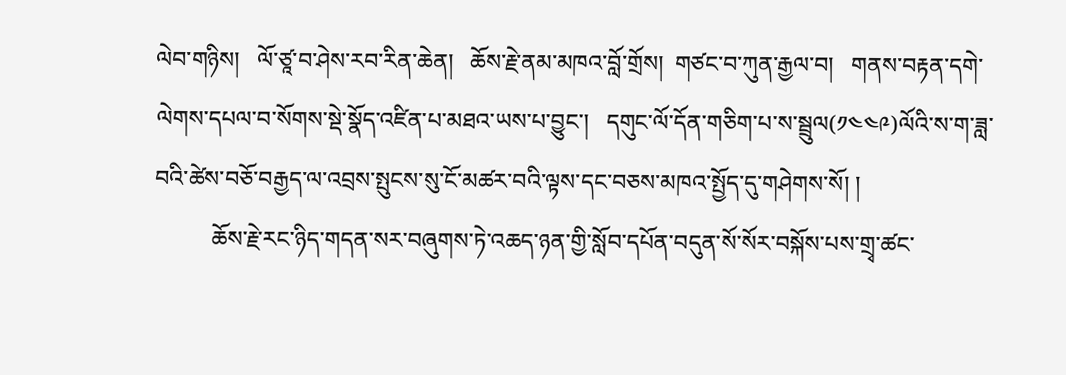ལེབ་གཉིས།   ལོ་ཙཱ་བ་ཤེས་རབ་རིན་ཆེན།   ཆོས་རྗེ་ནམ་མཁའ་བློ་གྲོས།  གཙང་བ་ཀུན་རྒྱལ་བ།   གནས་བརྟན་དགེ་ལེགས་དཔལ་བ་སོགས་སྡེ་སྣོད་འཛིན་པ་མཐའ་ཡས་པ་བྱུང་།   དགུང་ལོ་དོན་གཅིག་པ་ས་སྦྲུལ(༡༤༤༩)ལོའི་ས་ག་ཟླ་བའི་ཚེས་བཅོ་བརྒྱད་ལ་འབྲས་སྤུངས་སུ་ངོ་མཚར་བའི་ལྟས་དང་བཅས་མཁའ་སྤྱོད་དུ་གཤེགས་སོ། །
          ཆོས་རྗེ་རང་ཉིད་གདན་སར་བཞུགས་ཏེ་འཆད་ཉན་གྱི་སློབ་དཔོན་བདུན་སོ་སོར་བསྐོས་པས་གྲྭ་ཚང་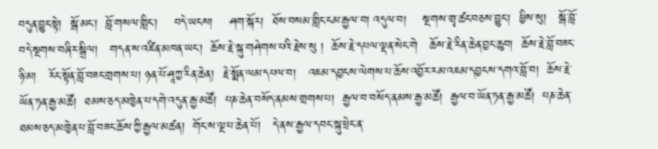བདུན་བྱུང་སྟེ།  སྒོ་མང་།  བློ་གསལ་གླིང་།    བདེ་ཡངས།    ཤག་སྐོར།  ཐོས་བསམ་གླིང་ངམ་རྒྱལ་བ། འདུལ་བ།    སྔགས་གྲྭ་ཚང་བཅས་བྱུང་།  ཕྱིས་སུ།   སྒོ་བློ་བདེ་སྔགས་བཞིར་སྒྲིལ།   གདན་ས་འཛིན་མཁན་ཡང་།  ཆོས་རྗེ་སྐུ་གཤེགས་པའི་རྗེས་སུ །  ཆོས་རྗེ་དཔལ་ལྡན་སེང་གེ   ཆོས་རྗེ་རིན་ཆེན་བྱང་ཆུབ།  ཆོས་རྗེ་བློ་བཟང་ཉི་མ།   རོང་སྟོན་བློ་བཟང་གྲགས་པ། ཉན་པོ་ཤཱཀྱ་རིན་ཆེན།  རྗེ་སྨོན་ལམ་དཔལ་བ།   འཇམ་དབྱངས་ལེགས་པ་ཆོས་འབྱོར་རམ་འཇམ་དབྱངས་དགའ་བློ་བ།  ཆོས་རྗེ་ཡོན་ཏན་རྒྱ་མཚོ།  ཐམས་ཅད་མཁྱེན་པ་དགེ་འདུན་རྒྱ་མཚོ།  པཎ་ཆེན་བསོད་ནམས་གྲགས་པ།  རྒྱལ་བ་བསོད་ནམས་རྒྱ་མཚོ།  རྒྱལ་བ་ཡོན་ཏན་རྒྱ་མཚོ།  པཎ་ཆེན་ཐམས་ཅད་མཁྱེན་པ་བློ་བཟང་ཆོས་ཀྱི་རྒྱལ་མཚན།  གོང་ས་ལྔ་པ་ཆེན་པོ།   དེ་ནས་རྒྱལ་དབང་སྐུ་ཕྲེང་ན་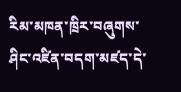རིམ་མཁན་ཁྲིར་བཞུགས་ཤིང་འཛིན་བདག་མཛད་དེ་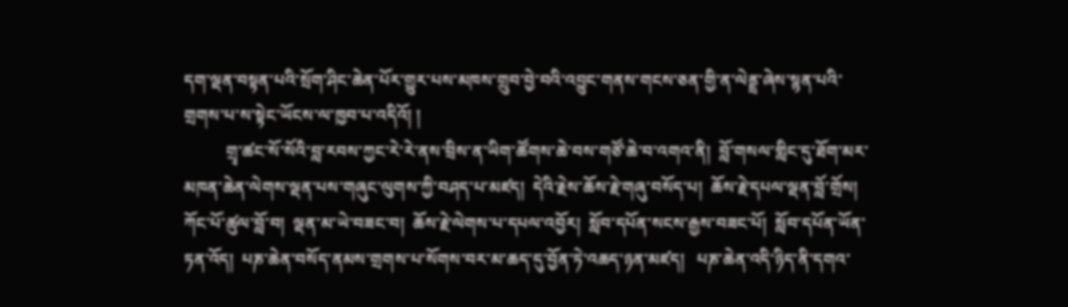དག་ལྡན་བསྟན་པའི་སྲོག་ཤིང་ཆེན་པོར་གྱུར་པས་མཁས་གྲུབ་བྱེ་བའི་འབྱུང་གནས་གངས་ཅན་གྱི་ན་ལེནྡྲ་ཞེས་སྙན་པའི་གྲགས་པ་ས་སྟེང་ཡོངས་ལ་ཁྱབ་པ་འདིའོ། །
          གྲྭ་ཚང་སོ་སོའི་བླ་རབས་ཀྱང་རེ་རེ་ནས་བྲིས་ན་ཡིག་ཚོགས་ཆེ་བས་གཙོ་ཆེ་བ་འགའ་ནི།  བློ་གསལ་གླིང་དུ་ཐོག་མར་མཁན་ཆེན་ལེགས་ལྡན་པས་གཞུང་ལུགས་ཀྱི་བཤད་པ་མཛད།  དེའི་རྗེས་ཆོས་རྗེ་གཞུ་བསོད་པ།  ཆོས་རྗེ་དཔལ་ལྡན་བློ་གྲོས།  ཀོང་པོ་ཚུལ་བློ་བ།  ལྡན་མ་ཡེ་བཟང་བ།  ཆོས་རྗེ་ལེགས་པ་དཔལ་འབྱོར།  སློབ་དཔོན་སངས་རྒྱས་བཟང་པོ།  སློབ་དཔོན་ཡོན་ཏན་འོད།  པཎ་ཆེན་བསོད་ནམས་གྲགས་པ་སོགས་བར་མ་ཆད་དུ་བྱོན་ཏེ་འཆད་ཉན་མཛད།   པཎ་ཆེན་འདི་ཉིད་ནི་དགའ་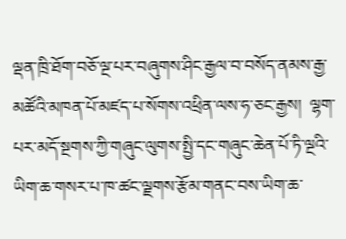ལྡན་ཁྲི་ཐོག་བཅོ་ལྔ་པར་བཞུགས་ཤིང་རྒྱལ་བ་བསོད་ནམས་རྒྱ་མཚོའི་མཁན་པོ་མཛད་པ་སོགས་འཕྲིན་ལས་ཧ་ཅང་རྒྱས།  ལྷག་པར་མདོ་སྔགས་ཀྱི་གཞུང་ལུགས་སྤྱི་དང་གཞུང་ཆེན་པོ་ཏི་ལྔའི་ཡིག་ཆ་གསར་པ་ཁ་ཚང་ལྗགས་རྩོམ་གནང་བས་ཡིག་ཆ་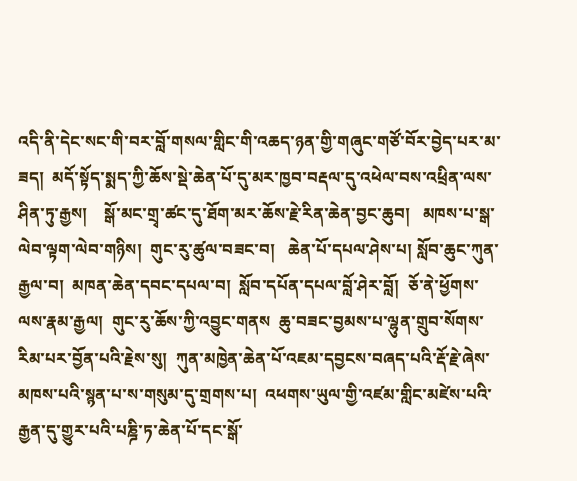འདི་ནི་དེང་སང་གི་བར་བློ་གསལ་གླིང་གི་འཆད་ཉན་གྱི་གཞུང་གཙོ་བོར་བྱེད་པར་མ་ཟད།  མདོ་སྟོད་སྨད་ཀྱི་ཆོས་སྡེ་ཆེན་པོ་དུ་མར་ཁྱབ་བརྡལ་དུ་འཕེལ་བས་འཕྲིན་ལས་ཤིན་ཏུ་རྒྱས།    སྒོ་མང་གྲྭ་ཚང་དུ་ཐོག་མར་ཆོས་རྗེ་རིན་ཆེན་བྱང་ཆུབ།   མཁས་པ་སྒ་ལེབ་ལྟག་ལེབ་གཉིས།  གུང་རུ་ཚུལ་བཟང་བ།   ཆེན་པོ་དཔལ་ཤེས་པ། སློབ་ཆུང་ཀུན་རྒྱལ་བ།  མཁན་ཆེན་དབང་དཔལ་བ།  སློབ་དཔོན་དཔལ་བློ་ཤེར་བློ།  ཅོ་ནེ་ཕྱོགས་ལས་རྣམ་རྒྱལ།  གུང་རུ་ཆོས་ཀྱི་འབྱུང་གནས  ཆུ་བཟང་བྱམས་པ་ལྷུན་གྲུབ་སོགས་རིམ་པར་བྱོན་པའི་རྗེས་སུ།  ཀུན་མཁྱེན་ཆེན་པོ་འཇམ་དབྱངས་བཞད་པའི་རྡོ་རྗེ་ཞེས་མཁས་པའི་སྙན་པ་ས་གསུམ་དུ་གྲགས་པ།  འཕགས་ཡུལ་གྱི་འཛམ་གླིང་མཛེས་པའི་རྒྱན་དུ་གྱུར་པའི་པཎྜི་ཏ་ཆེན་པོ་དང་སྒོ་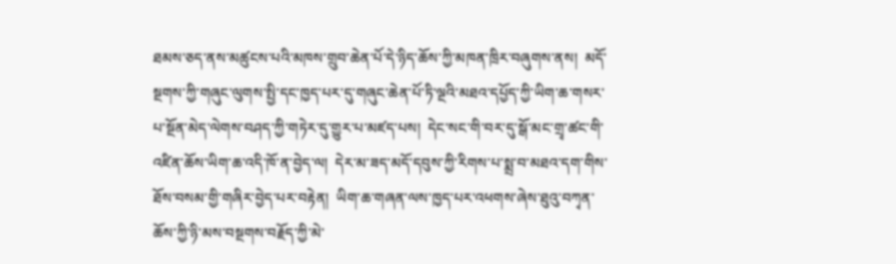ཐམས་ཅད་ནས་མཚུངས་པའི་མཁས་གྲུབ་ཆེན་པོ་དེ་ཉིད་ཆོས་ཀྱི་མཁན་ཁྲིར་བཞུགས་ནས།  མདོ་སྔགས་ཀྱི་གཞུང་ལུགས་སྤྱི་དང་ཁྱད་པར་དུ་གཞུང་ཆེན་པོ་ཏི་ལྔའི་མཐའ་དཔྱོད་ཀྱི་ཡིག་ཆ་གསར་པ་སྔོན་མེད་ལེགས་བཤད་ཀྱི་གཏེར་དུ་གྱུར་པ་མཛད་པས།  དེང་སང་གི་བར་དུ་སྒོ་མང་གྲྭ་ཚང་གི་འཛིན་ཆོས་ཡིག་ཆ་འདི་ཁོ་ན་བྱེད་ལ།  དེར་མ་ཟད་མདོ་དབུས་ཀྱི་རིགས་པ་སྨྲ་བ་མཐའ་དག་གིས་ཐོས་བསམ་གྱི་གཞིར་བྱེད་པར་བརྟེན།  ཡིག་ཆ་གཞན་ལས་ཁྱད་པར་འཕགས་ཞེས་ཐུའུ་བཀྭན་ཆོས་ཀྱི་ཉི་མས་བསྔགས་བརྗོད་ཀྱི་མེ་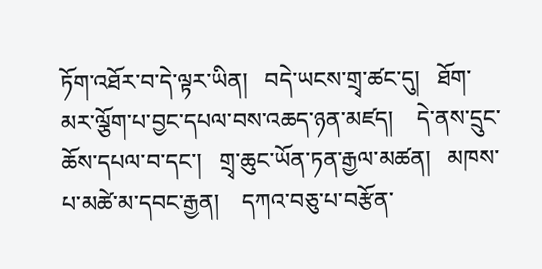ཏོག་འཐོར་བ་དེ་ལྟར་ཡིན།   བདེ་ཡངས་གྲྭ་ཚང་དུ།   ཐོག་མར་ལྕོག་པ་བྱང་དཔལ་བས་འཆད་ཉན་མཛད།    དེ་ནས་དྲུང་ཆོས་དཔལ་བ་དང་།   གྲྭ་ཆུང་ཡོན་ཏན་རྒྱལ་མཚན།   མཁས་པ་མཚེ་མ་དབང་རྒྱན།    དཀའ་བཅུ་པ་བརྩོན་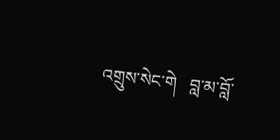འགྲུས་སེང་གེ   བླ་མ་བློ་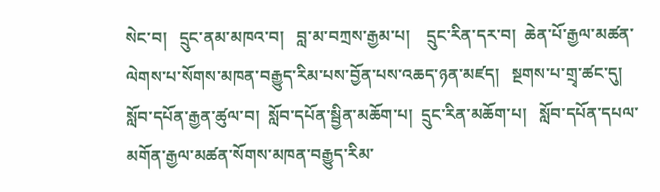སེང་བ།   དྲུང་ནམ་མཁའ་བ།   བླ་མ་བཀྲས་རྒྱམ་པ།    དྲུང་རིན་དར་བ།  ཆེན་པོ་རྒྱལ་མཚན་ལེགས་པ་སོགས་མཁན་བརྒྱུད་རིམ་པས་བྱོན་པས་འཆད་ཉན་མཛད།   སྔགས་པ་གྲྭ་ཚང་དུ།  སློབ་དཔོན་རྒྱན་ཚུལ་བ།  སློབ་དཔོན་སྦྱིན་མཆོག་པ།  དྲུང་རིན་མཆོག་པ།   སློབ་དཔོན་དཔལ་མགོན་རྒྱལ་མཚན་སོགས་མཁན་བརྒྱུད་རིམ་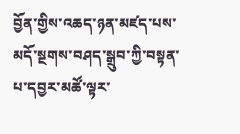བྱོན་གྱིས་འཆད་ཉན་མཛད་པས་མདོ་སྔགས་བཤད་སྒྲུབ་ཀྱི་བསྟན་པ་དབྱར་མཚོ་ལྟར་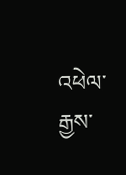འཕེལ་རྒྱས་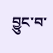བྱུང་བ་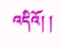འདིའོ། །